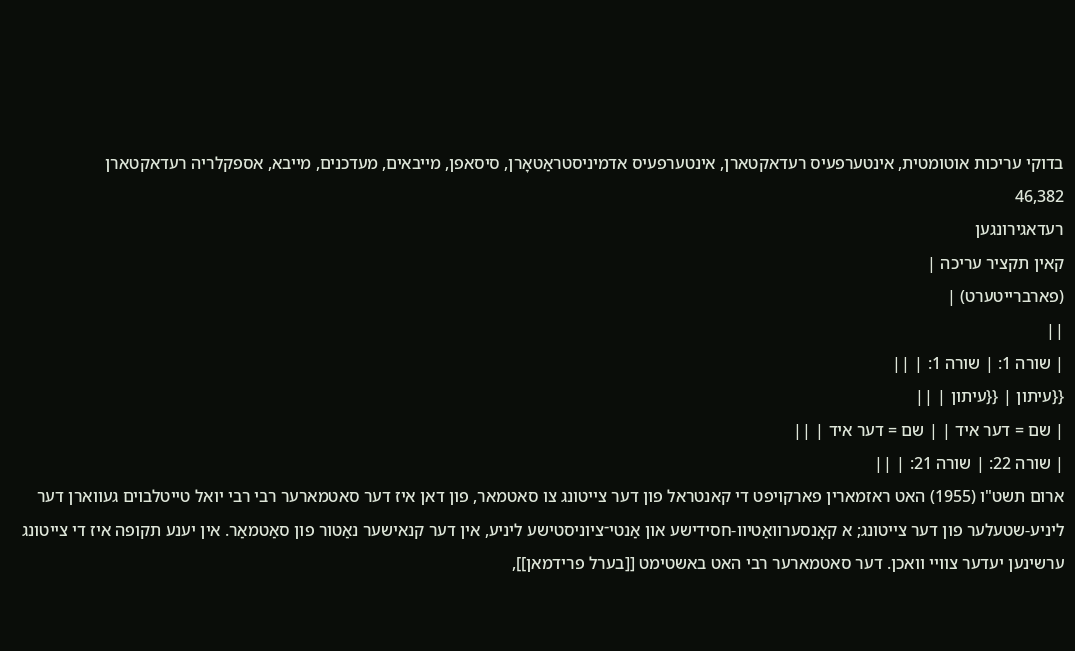בדוקי עריכות אוטומטית, אינטערפעיס רעדאקטארן, אינטערפעיס אדמיניסטראַטאָרן, סיסאפן, מייבאים, מעדכנים, מייבא, אספקלריה רעדאקטארן
46,382
רעדאגירונגען
קאין תקציר עריכה |
(פארברייטערט) |
||
| שורה 1: | שורה 1: | ||
{{עיתון | {{עיתון | ||
| שם = דער איד | | שם = דער איד | ||
| שורה 22: | שורה 21: | ||
ארום תשט"ו (1955) האט ראזמארין פארקויפט די קאנטראל פון דער צייטונג צו סאטמאר, פון דאן איז דער סאטמארער רבי רבי יואל טייטלבוים געווארן דער ליניע-שטעלער פון דער צייטונג; א קאָנסערוואַטיוו-חסידישע און אַנטי־ציוניסטישע ליניע, אין דער קנאישער נאַטור פון סאַטמאַר. אין יענע תקופה איז די צייטונג ערשינען יעדער צוויי וואכן. דער סאטמארער רבי האט באשטימט [[בערל פרידמאן]],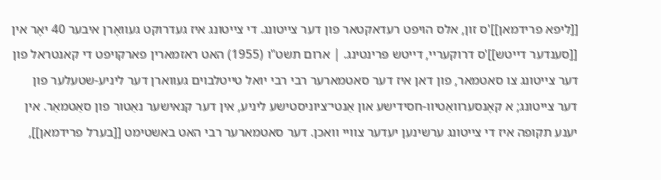[[ליפא פרידמאן]]'ס זון, אלס הויפט רעדאקטאר פון דער צייטונג. די צייטונג איז געדרוקט געוואָרן איבער 40 יאָר אין [[סענדער דייטש]]'ס דרוקעריי, דייטש פּרינטינג. | ארום תשט"ו (1955) האט ראזמארין פארקויפט די קאנטראל פון דער צייטונג צו סאטמאר, פון דאן איז דער סאטמארער רבי רבי יואל טייטלבוים געווארן דער ליניע-שטעלער פון דער צייטונג; א קאָנסערוואַטיוו-חסידישע און אַנטי־ציוניסטישע ליניע, אין דער קנאישער נאַטור פון סאַטמאַר. אין יענע תקופה איז די צייטונג ערשינען יעדער צוויי וואכן. דער סאטמארער רבי האט באשטימט [[בערל פרידמאן]],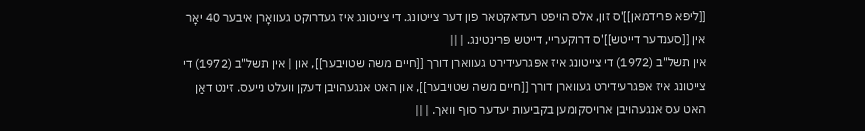[[ליפא פרידמאן]]'ס זון, אלס הויפט רעדאקטאר פון דער צייטונג. די צייטונג איז געדרוקט געוואָרן איבער 40 יאָר אין [[סענדער דייטש]]'ס דרוקעריי, דייטש פּרינטינג. | ||
אין תשל"ב (1972) די צייטונג איז אפּגרעידירט געווארן דורך [[חיים משה שטויבער]], און | אין תשל"ב (1972) די צייטונג איז אפּגרעידירט געווארן דורך [[חיים משה שטויבער]], און האט אנגעהויבן דעקן וועלט נייעס. זינט דאַן האט עס אנגעהויבן ארויסקומען בקביעות יעדער סוף וואך. | ||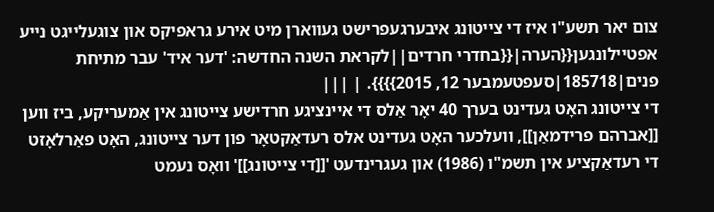צום יאר תשע"ו איז די צייטונג איבערגעפרישט געווארן מיט אירע גראפיקס און צוגעלייגט נייע אפטיילונגען{{הערה|{{בחדרי חרדים||לקראת השנה החדשה: 'דער איד' עבר מתיחת פנים|185718|סעפטעמבער 12, 2015}}}}. | |||
די צייטונג האָט געדינט בערך 40 יאָר אַלס די איינציגע חרדישע צייטונג אין אַמעריקע, ביז ווען [[אברהם פרידמאַן]], וועלכער האָט געדינט אלס רעדאַקטאָר פון דער צייטונג, האָט פאַרלאָזט די רעדאַקציע אין תשמ"ו (1986) און געגרינדעט '[[די צייטונג]]' וואָס נעמט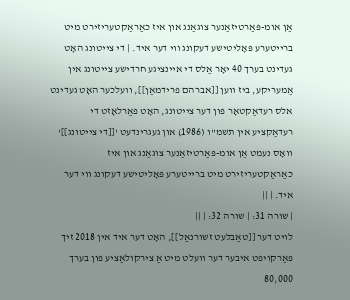אַן אומ-פּאַרטיזאַנער צוגאַנג און איז כאַראַקטעריזירט מיט ברייטערע פּאָליטישע דעקונג ווי דער איד. | די צייטונג האָט געדינט בערך 40 יאָר אַלס די איינציגע חרדישע צייטונג אין אַמעריקע, ביז ווען [[אברהם פרידמאַן]], וועלכער האָט געדינט אלס רעדאַקטאָר פון דער צייטונג, האָט פאַרלאָזט די רעדאַקציע אין תשמ"ו (1986) און געגרינדעט '[[די צייטונג]]' וואָס נעמט אַן אומ-פּאַרטיזאַנער צוגאַנג און איז כאַראַקטעריזירט מיט ברייטערע פּאָליטישע דעקונג ווי דער איד. | ||
| שורה 31: | שורה 32: | ||
לויט דער [[טאַבלעט זשורנאַל]], האָט דער איד אין 2018 זיך פאַרקויפט איבער דער וועלט מיט אַ צירקולאַציע פון בערך 80,000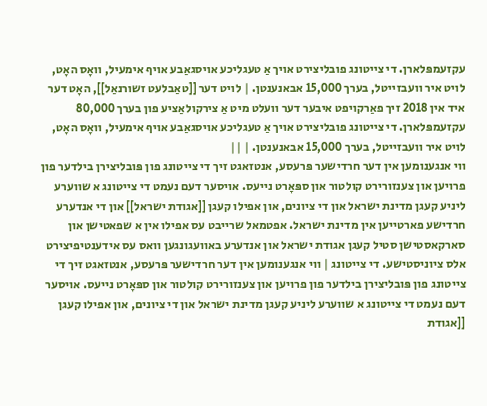עקזעמפּלארן. די צייטונג פובליצירט אויך אַ טעגליכע אויסגאַבע אויף אימעיל, וואָס האָט, לויט איר וועבזייטל, בערך 15,000 אבאנענטן. | לויט דער [[טאַבלעט זשורנאַל]], האָט דער איד אין 2018 זיך פאַרקויפט איבער דער וועלט מיט אַ צירקולאַציע פון בערך 80,000 עקזעמפּלארן. די צייטונג פובליצירט אויך אַ טעגליכע אויסגאַבע אויף אימעיל, וואָס האָט, לויט איר וועבזייטל, בערך 15,000 אבאנענטן. | ||
ווי אנגענומען אין דער חרדישער פּרעסע, אנטזאגט זיך די צייטונג פון פּובליצירן בילדער פון פרויען און צענזורירט קולטור און ספּאָרט נייעס. אויסער דעם נעמט די צייטונג א שווערע ליניע קעגן מדינת ישראל און די ציונים, און אפילו קעגן [[אגודת ישראל]] און די אנדערע חרדישע פארטייען אין מדינת ישראל. אפטמאל שרייבט עס אפילו אין א שפאטישן און סארקאסטישן סטיל קעגן אגודת ישראל און אנדערע באוועגונגען וואס עס אידענטיפיצירט אלס ציוניסטישע. די צייטונג | ווי אנגענומען אין דער חרדישער פּרעסע, אנטזאגט זיך די צייטונג פון פּובליצירן בילדער פון פרויען און צענזורירט קולטור און ספּאָרט נייעס. אויסער דעם נעמט די צייטונג א שווערע ליניע קעגן מדינת ישראל און די ציונים, און אפילו קעגן [[אגודת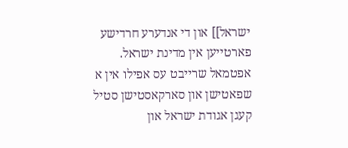ישראל]] און די אנדערע חרדישע פארטייען אין מדינת ישראל. אפטמאל שרייבט עס אפילו אין א שפאטישן און סארקאסטישן סטיל קעגן אגודת ישראל און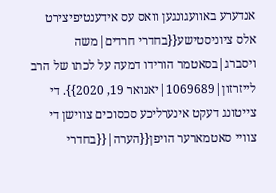אנדערע באוועגונגען וואס עס אידענטיפיצירט אלס ציוניסטישע{{בחדרי חרדים|משה ויסברג|בסאטמר הורידו דמעה על לכתו של הרב לייזרזון|1069689|יאנואר 19, 2020}}. די צייטונג דעקט אינערליכע סכסוכים צווישן די צוויי סאטמארער הויפן{{הערה|{{בחדרי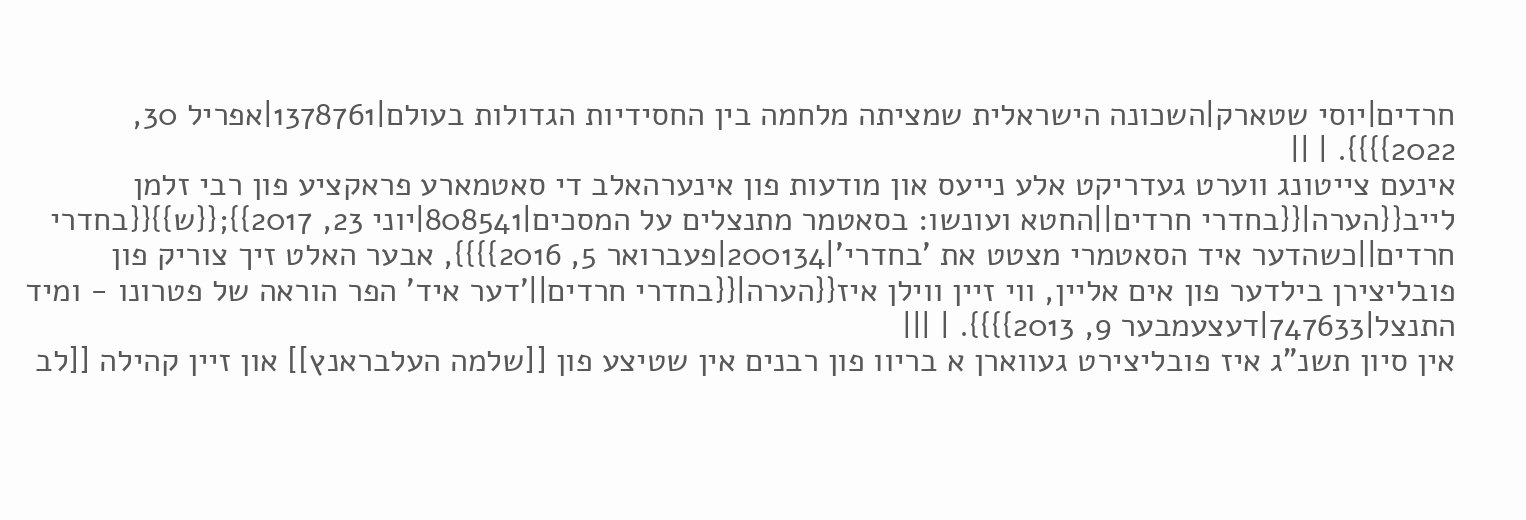חרדים|יוסי שטארק|השכונה הישראלית שמציתה מלחמה בין החסידיות הגדולות בעולם|1378761|אפריל 30, 2022}}}}. | ||
אינעם צייטונג ווערט געדריקט אלע נייעס און מודעות פון אינערהאלב די סאטמארע פראקציע פון רבי זלמן לייב{{הערה|{{בחדרי חרדים||החטא ועונשו: בסאטמר מתנצלים על המסכים|808541|יוני 23, 2017}};{{ש}}{{בחדרי חרדים||כשהדער איד הסאטמרי מצטט את 'בחדרי'|200134|פעברואר 5, 2016}}}}, אבער האלט זיך צוריק פון פובליצירן בילדער פון אים אליין, ווי זיין ווילן איז{{הערה|{{בחדרי חרדים||'דער איד' הפר הוראה של פטרונו - ומיד התנצל|747633|דעצעמבער 9, 2013}}}}. | |||
אין סיון תשנ"ג איז פובליצירט געווארן א בריוו פון רבנים אין שטיצע פון [[שלמה העלבראנץ]] און זיין קהילה [[לב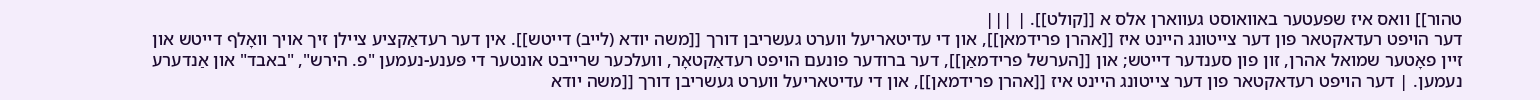טהור]] וואס איז שפעטער באוואוסט געווארן אלס א [[קולט]]. | |||
דער הויפט רעדאקטאר פון דער צייטונג היינט איז [[אהרן פרידמאן]], און די עדיטאריעל ווערט געשריבן דורך [[משה יודא (לייב) דייטש]]. אין דער רעדאַקציע ציילן זיך אויך וואָלף דייטש און זיין פאָטער שמואל אהרן, זון פון סענדער דייטש; און [[הערשל פרידמאַן]], דער ברודער פונעם הויפט רעדאַקטאָר, וועלכער שרייבט אונטער די פּענע-נעמען "פ. הירש", "באבד" און אַנדערע נעמען. | דער הויפט רעדאקטאר פון דער צייטונג היינט איז [[אהרן פרידמאן]], און די עדיטאריעל ווערט געשריבן דורך [[משה יודא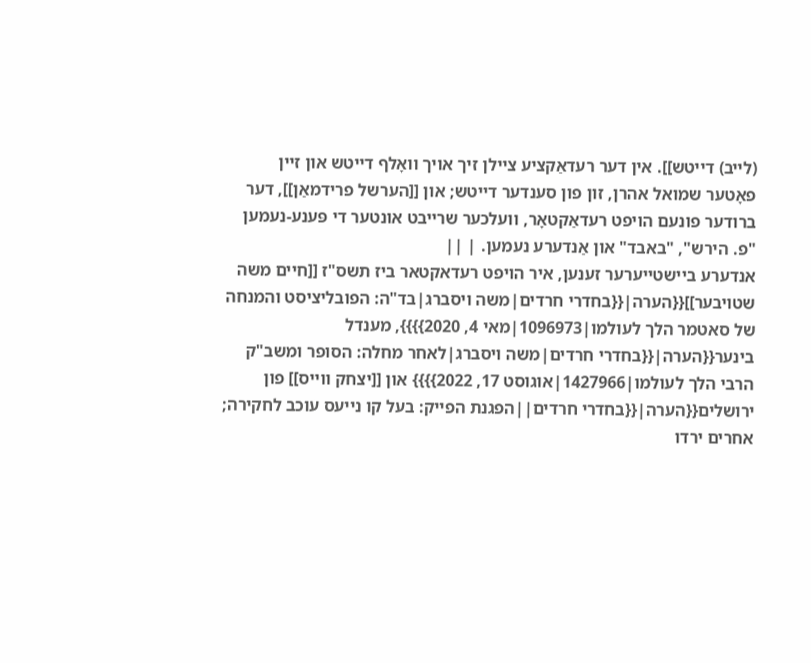(לייב) דייטש]]. אין דער רעדאַקציע ציילן זיך אויך וואָלף דייטש און זיין פאָטער שמואל אהרן, זון פון סענדער דייטש; און [[הערשל פרידמאַן]], דער ברודער פונעם הויפט רעדאַקטאָר, וועלכער שרייבט אונטער די פּענע-נעמען "פ. הירש", "באבד" און אַנדערע נעמען. | ||
אנדערע ביישטייערער זענען, איר הויפט רעדאקטאר ביז תשס"ז [[חיים משה שטויבער]]{{הערה|{{בחדרי חרדים|משה ויסברג|בד"ה: הפובליציסט והמנחה של סאטמר הלך לעולמו|1096973|מאי 4, 2020}}}}, מענדל בינער{{הערה|{{בחדרי חרדים|משה ויסברג|לאחר מחלה: הסופר ומשב"ק הרבי הלך לעולמו|1427966|אוגוסט 17, 2022}}}} און [[יצחק ווייס]] פון ירושלים{{הערה|{{בחדרי חרדים||הפגנת הפייק: בעל קו נייעס עוכב לחקירה; אחרים ירדו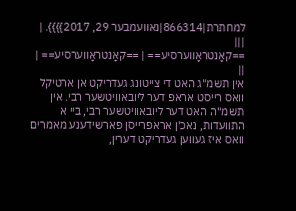למחתרת|866314|נאוועמבער 29, 2017}}}}. | |||
==קאָנטראָווערסיע== | ==קאָנטראָווערסיע== | ||
אין תשמ"ג האט די צייטונג געדריקט אן ארטיקל וואס רייסט אראפ דער ליובאוויטשער רבי. אין תשמ"ה האט דער ליובאוויטשער רבי, ביי א התוועדות, נאכ'ן אראפרייסן פארשידענע מאמרים וואס איז געווען געדריקט דערין,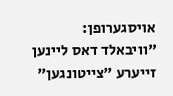אויסגערופן: "וויבאלד דאס ליינען זייערע "צייטונגען"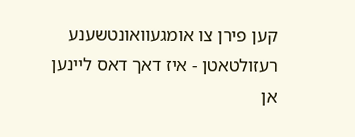קען פירן צו אומגעוואונטשענע רעזולטאטן - איז דאך דאס ליינען אן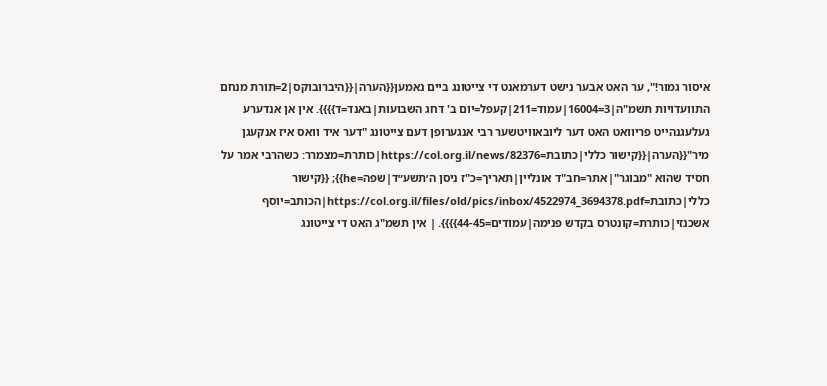איסור גמור!", ער האט אבער נישט דערמאנט די צייטונג ביים נאמען{{הערה|{{היברובוקס|2=תורת מנחם התוועדויות תשמ"ה|3=16004|עמוד=211|קעפל=יום ב' דחג השבועות|באנד=ד}}}}. אין אן אנדערע געלעגנהייט פריוואט האט דער ליובאוויטשער רבי אנגערופן דעם צייטונג "דער איד וואס איז אנקעגן מיר"{{הערה|{{קישור כללי|כתובת=https://col.org.il/news/82376|כותרת=מצמרר: כשהרבי אמר על חסיד שהוא "מבוגר"|אתר=חב"ד אונליין|תאריך=כ"ז ניסן ה׳תשע״ד|שפה=he}}; {{קישור כללי|כתובת=https://col.org.il/files/old/pics/inbox/4522974_3694378.pdf|הכותב=יוסף אשכנזי|כותרת=קונטרס בקדש פנימה|עמודים=44-45}}}}. | אין תשמ"ג האט די צייטונג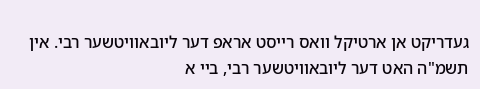געדריקט אן ארטיקל וואס רייסט אראפ דער ליובאוויטשער רבי. אין תשמ"ה האט דער ליובאוויטשער רבי, ביי א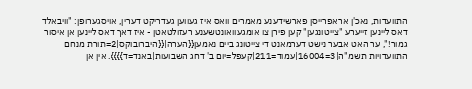התוועדות, נאכ'ן אראפרייסן פארשידענע מאמרים וואס איז געווען געדריקט דערין, אויסגערופן: "וויבאלד דאס ליינען זייערע "צייטונגען" קען פירן צו אומגעוואונטשענע רעזולטאטן - איז דאך דאס ליינען אן איסור גמור!", ער האט אבער נישט דערמאנט די צייטונג ביים נאמען{{הערה|{{היברובוקס|2=תורת מנחם התוועדויות תשמ"ה|3=16004|עמוד=211|קעפל=יום ב' דחג השבועות|באנד=ד}}}}. אין אן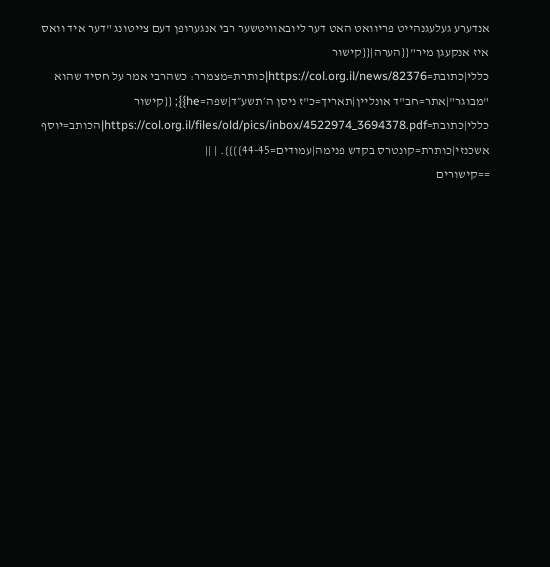אנדערע געלעגנהייט פריוואט האט דער ליובאוויטשער רבי אנגערופן דעם צייטונג "דער איד וואס איז אנקעגן מיר"{{הערה|{{קישור כללי|כתובת=https://col.org.il/news/82376|כותרת=מצמרר: כשהרבי אמר על חסיד שהוא "מבוגר"|אתר=חב"ד אונליין|תאריך=כ"ז ניסן ה׳תשע״ד|שפה=he}}; {{קישור כללי|כתובת=https://col.org.il/files/old/pics/inbox/4522974_3694378.pdf|הכותב=יוסף אשכנזי|כותרת=קונטרס בקדש פנימה|עמודים=44-45}}}}. | ||
==קישורים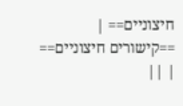חיצוניים== | ==קישורים חיצוניים== | ||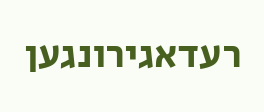רעדאגירונגען